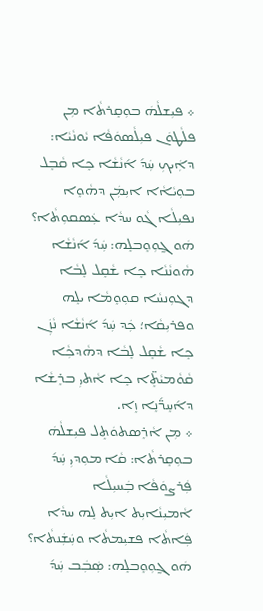܀ ܦܝܼܫܠܵܗܿ ܒܘܼܩܸܪܬܵܐ ܡܼܢ ܦܠܵܛܘܿܢ ܦܝܼܠܵܣܘܿܦܵܐ ܝܵܘܢܵܝܵܐ: ܕܐܲܝܟܼ ܚܲܕ݇ ܐ݇ܢܵܫܵܐ ܟܸܐ ܩܵܒܸܠ ܒܘܼܝܵܐܵܐ ܐܝܼܡܲܢ ܕܗܵܘܸܐ ܢܦܝܼܠܵܐ ܓܵܘ ܚܕܵܐ ܥܲܣܩܘܼܬܵܐ؟ ܗܿܘ ܓ̰ܘܼܘܸܒܠܸܗ: ܚܲܕ݇ ܐ݇ܢܵܫܵܐ ܗܵܘܢܵܢܵܐ ܟܸܐ ܫܵܩܸܠ ܠܸܒܵܐ ܕܓܘܼܢܚܵܐ ܩܘܼܘܸܡܵܐ ܝܠܸܗ ܘܦܪܝܼܩܵܐ؛ ܟܲܕ ܚܲܕ݇ ܐ݇ܢܵܫܵܐ ܢܵܙܲܢ ܟܸܐ ܫܵܩܸܠ ܠܸܒܵܐ ܕܗܵܕܟܼܵܐ ܩܵܘܵܡܝܵܬܸ̈ܐ ܟܸܐ ܐܵܬܝܼ ܒܪܸܫܵܐ ܕܐ݇ܚܸܖ̈݇ܢܸܐ ܙܸܐ.
܀ ܡܼܢ ܐܵܪܸܣܬܘܿܬܸܠ ܦܝܼܫܠܵܗܿ ܒܘܼܩܸܪܬܵܐ: ܩܵܐ ܡܘܼܕܝܼ ܚܲܕ݇ ܦܲܪܨܘܿܦܵܐ ܒܲܚܝܼܠܵܐ ܐܵܡܝܼܢܵܐܝܼܬ ܐܝܼܬ ܠܸܗ ܚܕܵܐ ܦܲܐܬܵܐ ܦܫܝܼܡܬܵܐ ܘܚܲܫܲܢܬܵܐ؟ ܗܿܘ ܓ̰ܘܼܘܸܒܠܸܗ: ܣܲܒܲܒ ܚܲܕ݇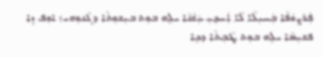ܦܲܪܨܘܿܦܵܐ ܒܲܚܝܼܠܵܐ ܠܵܐ ܐܲܚܟ̰ܝܼ ܚܲܫܵܢܵܐ ܝܠܸܗ ܒܘܼܬ ܒܝܼܫܘܼܬܵܐ ܕܓܵܢܘܼܗܝ؛ ܐܘܼܦ ܙܸܐ ܦܫܝܼܡܵܐ ܝܠܸܗ ܒܘܼܬ ܛܵܒܼܬܵܐ ܕܟܸܐ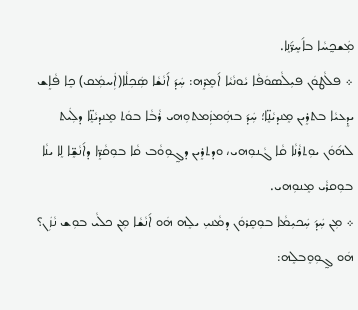ܡܲܫܟ̰ܚܵܐ ܒܐ݇ܚܸܖ̈݇ܢܸܐ.
܀ ܦܠܵܛܘܿܢ ܦܝܼܠܵܣܘܿܦܵܐ ܝܵܘܢܵܝܵܐ ܐ݇ܡܸܪܸܗ: ܚܲܕ݇ ܐ݇ܢܵܫܵܐ ܣܲܟܼܠܵܐ(ܐܲܚܡܲܩ) ܟܸܐ ܦܵܐܸܫ ܝܕܸܥܝܵܐ ܒܬܪܸܝܢ ܡܸܢܕܝܵܢܸ̈ܐ؛ ܚܲܕ݇ ܒܗܲܡܙܲܡܬܘܼܗܝ ܪܵܒܵܐ ܒܘܿܬ ܡܸܢܕܝܵܢܸ̈ܐ ܕܠܲܝܬ ܠܗ݇ܘܿܢ ܝܘܼܬܪܵܢܵܐ ܩܵܐ ܓܵܢܘܼܗܝ، ܘܕܬܪܸܝܢ ܕܓ̰ܘܼܘܵܒ ܩܵܐ ܒܘܼܩܵܖܸ̈ܐ ܕܐ݇ܢܵܫܸ̈ܐ ܠܸܐ ܝܢܵܐ ܒܘܼܩܪܵܝ ܡܸܢܘܼܗܝ.
܀ ܡܼܢ ܚܲܕ݇ ܚܲܟܝܼܡܵܐ ܒܘܼܩܸܪܘܿܢ ܕܡܵܢܝܼ ܝܠܸܗ ܗܿܘ ܐ݇ܢܵܫܵܐ ܡܼܢ ܟܠܵܝ ܒܘܼܫ ܢܵܙܲܢ؟ ܗܿܘ ܓ̰ܘܼܘܸܒܠܸܗ: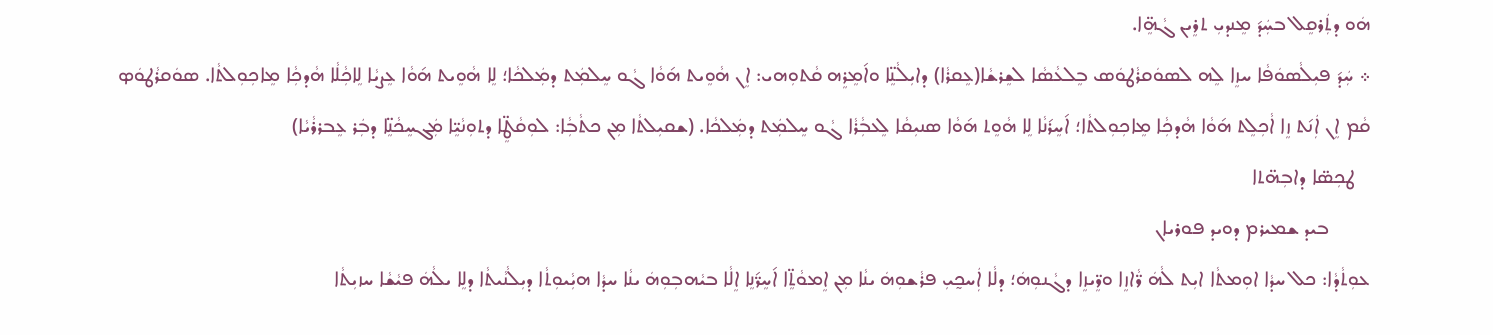ܗܿܘ ܕܬܲܪܩܸܠ ܒܚܲܕ݇ ܡܸܢܕܝܼ ܬܪܸܝܢ ܓܵܗܸ̈ܐ.
܀ ܚܲܕ݇ ܦܝܼܠܵܣܘܿܦܵܐ ܚܙܸܐ ܠܸܗ ܠܣܘܿܩܪܵܛܘܿܣ ܒܸܠܥܵܣܵܐ ܠܫܸܪܫܵܐ(ܥܸܩܪܵܐ) ܕܐܝܼܠܵܢܸ̈ܐ ܘܐ݇ܡܸܪܸܗ ܩܵܬܘܼܗܝ: ܐܸܢ ܗܵܘܸܝܬ ܗ݇ܘܵܐ ܓܵܘ ܚܸܠܡܲܬ ܕܡܲܠܟܵܐ؛ ܠܸܐ ܗܵܘܸܝܬ ܗ݇ܘܵܐ ܥܸܨܝܵܐ ܠܸܐܟܼܵܠܵܐ ܗܵܕܟܼܵܐ ܡܸܐܟܼܘܼܠܬܵܐ. ܣܘܿܩܪܵܛܘܿܤ ܩܵܡ ܐܸܢ ܐܲܢ݇ܬ ܙܸܐ ܐܵܟܼܠܸܬ ܗ݇ܘܵܐ ܗܵܕܟܼܵܐ ܡܸܐܟܼܘܼܠܬܵܐ؛ ܐ݇ܚܸܪ݇ܢܵܐ ܠܸܐ ܗܵܘܸܬ ܗ݇ܘܵܐ ܣܢܝܼܩܵܐ ܠܸܥܒܼܵܪܵܐ ܓܵܘ ܚܸܠܡܲܬ ܕܡܲܠܟܵܐ. (ܫܩܝܼܠܬܵܐ ܡܼܢ ܟܬܵܒܼܵܐ: ܠܘܼܩܵܛܸ̈ܐ ܕܬܘܼܢܵܝܸ̈ܐ ܡܲܓܚܸܟܵܢܸ̈ܐ ܕܒܲܪ ܥܸܒܪܪܵܝܵܐ)
   ܛܟܼܣ̈ܐ ܕܐܒܼܗ̈ܬܐ
        ܒܝܕ ܫܡܝܪܡ ܕܘܝܕ ܦܘܪܝܐܢ
ܥܘܼܬܵܕܵܐ: ܟܠ ܚܕܵܐ ܐܘܼܡܬܵܐ ܐܝܼܬ ܠܵܗܿ ܖ̈ܵܐܙܸܐ ܘܖܸ̈ܝܙܸܐ ܕܓܵܢܘܼܗܿ؛ ܕܠܵܐ ܐܲܚܟ̰ܝܼ ܦܪܵܫܘܼܗܿ ܝܢܵܐ ܡܼܢ ܐܸܡܘܵܬܸ̈ܐ ܐ݇ܚܸܖ̈݇ܢܸܐ ܐܸܠܵܐ ܒܝܵܗܒܼܘܼܗܿ ܝܢܵܐ ܚܕܵܐ ܗܝܼܵܝܘܼܬܵܐ ܕܝܼܠܵܢܵܝܬܵܐ ܕܠܸܐ ܝܠܵܗܿ ܦܝܵܫܵܐ ܚܙܝܼܬܵܐ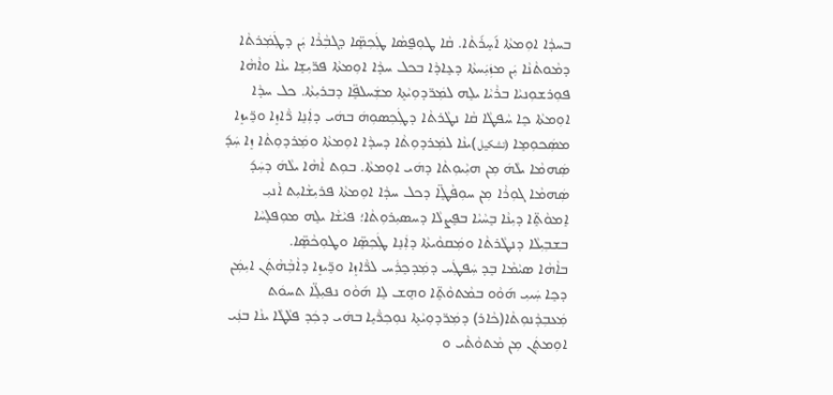ܒܚܕܵܐ ܐܘܼܡܬܵܐ ܐ݇ܚܸܪ݇ܬܵܐ. ܩܵܐ ܛܘܼܦ̰ܣܵܐ ܛܲܟܼܣܸ̈ܐ ܕܓܒܼܵܪܵܐ ܝܲܢ ܕܛܲܡܲܪܬܵܐ ܕܡܵܘܬܵܢܵܐ ܝܲܢ ܡܙܲܝܲܚܬܵܐ ܕܥܸܐܕܵܐ ܒܟܠ ܚܕܵܐ ܐܘܼܡܬܵܐ ܦܖ̈ܝܼܫܸܐ ܝܢܵܐ ܘܐܵܗܵܐ ܦܘܼܪܫܘܼܢܝܵܐ ܒܪܵܝܵܐ ܝܠܸܗ ܠܡܲܖ̈ܕܘܼܝܵܬܸܐ ܡܫܲܚܠܦܸ̈ܐ ܕܒܪܝܼܬܵܐ. ܟܠ ܚܕܵܐ ܐܘܼܡܬܵܐ ܟܸܐ ܚܵܦܛܵܐ ܩܵܐ ܢܛܵܪܬܵܐ ܕܛܲܟܼܣܘܼܗܿ ܒܗܿܝ ܕܐܲܢܸܐ ܖ̈ܵܐܙܸܐ ܘܖܸ̈ܝܙܸܐ ܡܣܲܟܘܼܡܸܐ (تشکیل )ܝܢܵܐ ܠܡܲܪܕܘܼܬܵܐ ܕܚܕܵܐ ܐܘܼܡܬܵܐ ܘܡܲܪܕܘܼܬܵܐ ܙܸܐ ܚܲܕ݇ ܣܲܗܡܵܐ ܝܠܵܗܿ ܡܼܢ ܗܝܼܵܝܘܼܬܵܐ ܕܗܿܝ ܐܘܼܡܬܵܐ. ܒܘܼܬ ܐܵܗܵܐ ܝܠܵܗܿ ܕܚܲܕ݇ ܣܲܗܡܵܐ ܓܘܼܪܵܐ ܡܼܢ ܚܘܼܦܵܛܸ̈ܐ ܕܟܠ ܚܕܵܐ ܐܘܼܡܬܵܐ ܦܪܝܼܫܵܐܝܼܬ ܐܵܢܝܼ ܐܸܡܘܵܬܸ̈ܐ ܕܝܼܢܵܐ ܒܸܚܵܝܵܐ ܒܦܸܨܠܵܐ ܕܚܣܝܼܪܘܼܬܵܐ؛ ܦܝܵܫܵܐ ܝܠܸܗ ܡܘܼܦܠܸܚܵܐ ܒܫܒܼܝܼܠܵܐ ܕܢܛܵܪܬܵܐ ܘܡܲܩܘܵܝܬܵܐ ܕܐܲܢܸܐ ܛܲܟܼܣܸ̈ܐ ܘܛܘܼܟܵܣܸ̈ܐ.
ܒܐܵܗܵܐ ܣܝܵܡܵܐ ܒܸܕ ܚܲܦܛܲܚ ܕܡܲܕܟܸܪܲܚ ܠܖ̈ܵܐܙܸܐ ܘܖܸ̈ܝܙܸܐ ܕܐܵܒܼܵܗܵܬܲܢ ܐܝܼܡܲܢ ܕܟܸܐ ܚܲܝܝܼ ܗ݇ܘܵܘ ܒܡܵܬܘܵܬܸ̈ܐ ܘܗܸܫ ܠܸܐ ܗ݇ܘܵܘ ܢܦܝܼܠܸ̈ܐ ܬܚܘܿܬ ܡܲܥܒܼܕܵܢܘܼܬܵܐ(ܟܵܐܪ) ܕܡܲܖ̈ܕܘܼܝܵܬܸܐ ܢܘܼܟܼܖ̈ܵܝܸܐ ܒܗܿܝ ܕܟܲܕ ܦܠܵܛܵܐ ܝܢܵܐ ܒܢܲܝ ܐܘܼܡܬܲܢ ܡܼܢ ܡܵܬܘܵܬܵܝ ܘ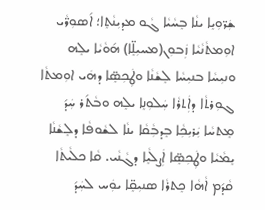ܫܲܖ̈ܘܼܝܸܐ ܝܢܵܐ ܒܸܚܵܝܵܐ ܓܵܘ ܡܕܝܼܢܵܬܸܐ؛ ܐ݇ܣܘܼܖ̈ܵܝ ܐܘܼܡܬܵܢܵܝܵܐ ܙܲܒܘܼܢ(ܡܚܝܼܠܸ̈ܐ) ܗ݇ܘܵܝܵܐ ܝܠܸܗ ܘܢܝܼܚܵܐ ܒܢܝܼܚܵܐ ܠܸܫܵܢܵܐ ܘܛܲܟܼܣܸ̈ܐ ܕܗܿܝ ܐܘܼܡܬܵܐ ܓܘܼܪܬܵܐ ܕܐܲܬܪܵܐ ܚܲܠܘܼܢܸܐ ܝܠܸܗ ܘܒܵܬ݇ܪ ܚܲܕ݇ ܡܸܬܚܵܐ ܝܲܪܝܼܟܼܵܐ ܒܸܕܒܼܵܩܵܐ ܝܢܵܐ ܠܫܵܘܦܵܐ ܕܠܸܫܵܢܵܐ ܝܸܡܵܝܵܐ ܘܛܲܟܼܣܸ̈ܐ ܐܲܨܠܵܝܸܐ ܕܓܵܢܵܝ. ܩܵܐ ܟܠܵܝܬܵܐ ܩܵܕ݇ܡ ܐܵܗܵܐ ܟܸܬܪܵܐ ܣܢܝܼܩܸ̈ܐ ܝܘܲܚ ܠܚܲܕ݇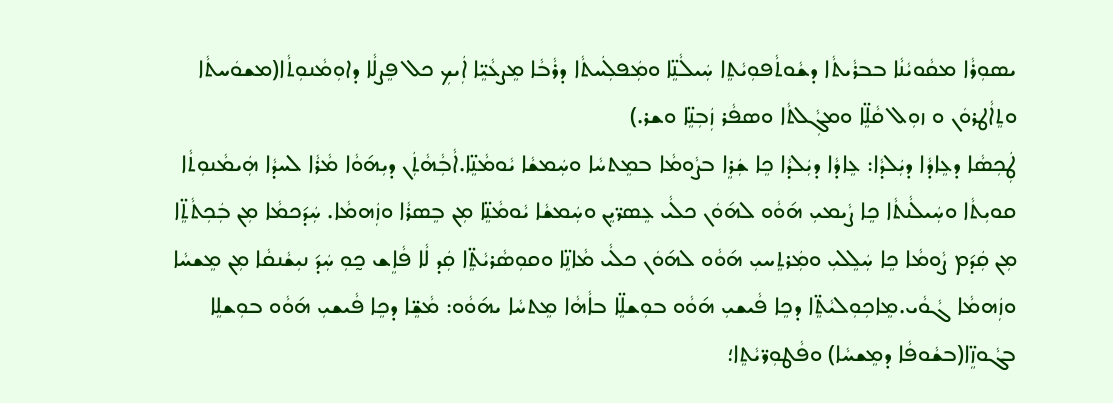ܝܣܘܼܪܵܐ ܡܩܵܘܝܵܢܵܐ ܒܒܪܵܝܬܵܐ ܕܫܵܘܬܵܦܘܼܝܵܬܸܐ ܚܲܝܠܵܢܸ̈ܐ ܘܡܲܦܠܲܚܬܵܐ ܕܪܵܒܵܐ ܡܸܨܥܵܝܸ̈ܐ ܐܲܝܟܼ ܟܠ ܦܸܨܠܵܐ ܕܐܘܼܡܵܢܘܼܬܵܐ(ܡܫܘܿܚܬܵܐ ܘܬܸܐܵܛܪܘܿܢ ܘ ܙܘܼܠ ܩܵܠܸ̈ܐ ܘܡܓܼܵܠܬܵܐ ܘܣܦܵܪ ܙܲܒܼܢܸ̈ܐ ܘܫܪ.)
ܛܲܟܼܣܵܐ ܕܥܸܐܕܵܐ ܕܝܲܠܕܵܐ: ܥܸܐܕܵܐ ܕܝܲܠܕܵܐ ܟܸܐ ܫܲܪܸܐ ܒܨܵܘܡܵܐ ܒܡܸܬܚܵܐ ܘܚܲܡܫܵܐ ܝܵܘܡܵܢܸ̈ܐ.ܐܵܒܼܵܗܵܬܲܢ ܕܝܼܗ݇ܘܵܐ ܡܵܪܵܐ ܠܚܕܵܐ ܗܲܝܡܵܢܘܼܬܵܐ ܩܘܝܼܬܵܐ ܘܚܲܝܠܵܢܬܵܐ ܟܸܐ ܨܵܝܡܝܼ ܗ݇ܘܵܘ ܠܗ݇ܘܿܢ ܟܠܵܝ ܥܸܣܖ̈ܝܸܢ ܘܚܲܡܫܵܐ ܝܵܘܡܵܢܸ̈ܐ ܡܼܢ ܒܸܣܪܵܐ ܘܙܲܗܡܵܐ. ܚܲܕ݇ܟܡܵܐ ܡܼܢ ܒܲܟܼܬܵܬܸ̈ܐ ܡܼܢ ܩܲܕ݇ܡ ܨܵܘܡܵܐ ܟܸܐ ܚܲܠܸܠܝܼ ܘܡܲܪܬܸܚܝܼ ܗ݇ܘܵܘ ܠܗ݇ܘܿܢ ܟܠܵܝ ܡܵܐܢܸ̈ܐ ܘܩܘܼܣܵܪܝܵܬܸ̈ܐ ܩܲܕ ܠܵܐ ܦܵܐܸܫ ܟ̰ܘܼ ܚܲܕ݇ ܢܝܼܫܵܢܩܵܐ ܡܼܢ ܡܸܫܚܵܐ ܘܙܲܗܡܵܐ ܓܵܘܵܝ.ܡܸܐܟܼܘܼܠܝܵܬܸ̈ܐ ܕܟܸܐ ܦܵܝܫܝܼ ܗ݇ܘܵܘ ܒܘܼܫܠܸ̈ܐ ܒܐܵܗܵܐ ܡܸܬܚܵܐ ܝܗ݇ܘܵܘ: ܡܵܫܸ̈ܐ ܕܟܸܐ ܦܵܝܫܝܼ ܗ݇ܘܵܘ ܒܘܼܫܠܸܐ ܒܓܵܘܙܸ̈ܐ(ܒܫܵܘܦܵܐ ܕܡܸܫܚܵܐ) ܘܦܵܛܘܼܖ̈ܝܵܬܸܐ؛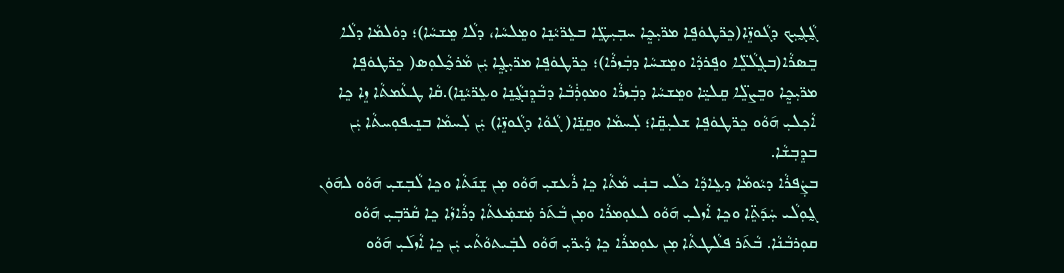ܓ̰ܵܓ̰ܝܼܟ ܕܓܵܘܙܸ̈ܐ(ܟܸܖ̈ܛܘܿܦܸܐ ܡܖ̈ܝܼܟ̰ܸܐ ܚܒܼܝܼܛܸ̈ܐ ܒܥܸܖ̈ܝܵܢܸܐ ܘܡܸܠܚܵܐ، ܕܠܵܐ ܡܸܫܚܵܐ)؛ ܕܘܿܠܡܵܐ ܕܠܵܐ ܒܸܣܪܵܐ(ܒܓܸܠܵܠܸ̈ܐ ܘܦܸܪܕܵܐ ܘܡܸܫܚܵܐ ܕܒܲܙܪܵܐ)؛ ܟܸܖ̈ܛܘܿܦܸܐ ܡܖ̈ܝܼܓ̰ܸܐ ܝܲܢ ܡܵܪܟ̰ܵܠܘܼܣ( ܟܸܖ̈ܛܘܿܦܸܐ ܡܖ̈ܝܼܟ̰ܸܐ ܘܒܸܨܠܸ̈ܐ ܩܸܠܝܸ̈ܐ ܘܡܸܫܚܵܐ ܕܒܲܙܪܵܐ ܘܡܘܼܪܲܒܵܐ ܕܒܵܕܸܢܓ̰ܵܢܸܐ ܘܥܸܖ̈ܝܵܢܸܐ).ܩܵܐ ܛܥܵܡܬܵܐ ܙܸܐ ܟܸܐ ܐܵܟܼܠܝܼ ܗ݇ܘܵܘ ܟܸܖ̈ܛܘܿܦܸܐ ܫܠܝܼܩܸ̈ܐ؛ ܠܲܚܡܵܐ ܘܩܸܢܸ̈ܐ( ܓܵܘܵܐ ܕܓܵܘܙܸ̈ܐ) ܝܲܢ ܠܲܚܡܵܐ ܒܢܸܝܦܘܼܚܬܵܐ ܝܲܢ ܒܕܸܒܼܫܵܐ.
ܒܨܲܦܪܵܐ ܕܝܵܘܡܵܐ ܕܥܸܐܕܵܐ ܟܠܵܝ ܒܢܲܝ ܡܵܬܵܐ ܟܸܐ ܪܵܥܫܝܼ ܗ݇ܘܵܘ ܡܼܢ ܫܸܢ݇ܬܵܐ ܘܟܸܐ ܠܵܒܼܫܝܼ ܗ݇ܘܵܘ ܠܗ݇ܘܿܢ ܓ̰ܘܼܠܵܝ ܚܲܕ݇ܬܸ̈ܐ ܘܟܸܐ ܐܵܙܠܝܼ ܗ݇ܘܵܘ ܠܥܘܼܡܪܵܐ ܘܡܼܢ ܒܵܬ݇ܪ ܡܲܫܡܲܥܬܵܐ ܕܪܵܐܙܵܐ ܟܸܐ ܩܵܖ̈ܒܼܝܼ ܗ݇ܘܵܘ ܩܘܼܪܒܵܢܵܐ. ܒܵܬ݇ܪ ܦܠܵܛܬܵܐ ܡܼܢ ܥܘܼܡܪܵܐ ܟܸܐ ܕܵܝܖ̈ܝܼ ܗ݇ܘܵܘ ܠܒܲܝܬܘܵܬܵܝ ܝܲܢ ܟܸܐ ܐܵܙܠ݇ܝܼ ܗ݇ܘܵܘ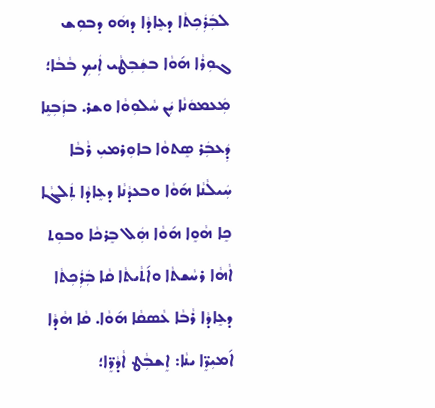ܠܒܲܪܲܟܼܬܵܐ ܕܥܸܐܕܵܐ ܕܗܿܘ ܕܒܘܼܫ ܓܘܼܪܵܐ ܗ݇ܘܵܐ ܒܫܲܒܼܛܵܝ ܐܲܝܟܼ ܒܵܒܵܐ؛ ܡܲܥܡܘܿܢܵܐ ܝܲܢ ܚܵܠܘܼܘܵܐ ܘܫܪ. ܒܙܲܒܼܢܸܐ ܕܲܥܒܲܪ ܣܸܬܘܵܐ ܒܐܘܼܪܡܝܼ ܪܵܒܵܐ ܚܲܝܠܵܢܵܐ ܗ݇ܘܵܐ ܘܒܥܕܵܢܵܐ ܕܥܸܐܕܵܐ ܬܲܠܓܵܐ ܟܸܐ ܗܵܘܸܐ ܗ݇ܘܵܐ ܗܲܠ ܒܸܪܟܵܐ ܘܒܘܼܬ ܐܵܗܵܐ ܪܚܵܫܬܵܐ ܘܐ݇ܬܵܝܬܵܐ ܩܵܐ ܒܲܪܲܟܼܬܵܐ ܕܥܸܐܕܵܐ ܪܵܒܵܐ ܥܵܣܩܵܐ ܗ݇ܘܵܐ. ܩܵܐ ܗܵܕܵܐ ܐ݇ܡܝܼܖܸ̈ܐ ܝܢܵܐ: ܐܸܫܒܼܵܛ ܐܵܕܵܖܸ̈ܐ؛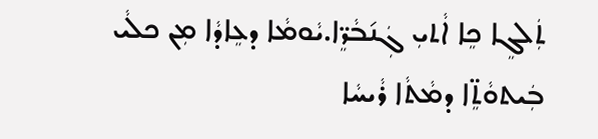ܬܲܠܓܸܐ ܟܸܐ ܐܵܬܝܼ ܓܲܢ݇ܒܵܖܸ̈ܐ.ܝܵܘܡܵܐ ܕܥܸܐܕܵܐ ܡܼܢ ܟܠܵܝ ܒܲܝܬܘܵܬܸ̈ܐ ܕܡܵܬܵܐ ܪܵܝܚܵܐ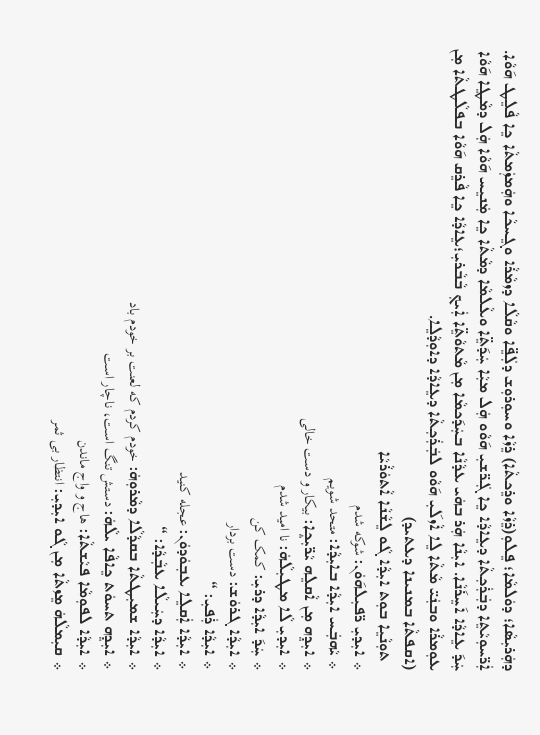ܕܗܲܪܝܼܣܵܐ؛ ܕܘܿܠܡܵܐ؛ ܦܸܠܘܼ(ܪܸܙܵܐ ܘܪܸܟܬܵܐ) ܪܸܙܵܐ ܘܚܘܼܪܘܼܫ ܕܠܲܦܸ̈ܐ ܘܩܵܠܵܐ ܕܙܡܵܪܵܐ ܘܓܸܚܟܵܐ ܘܗܲܡܙܲܡܬܵܐ ܟܸܐ ܦܵܠܸܛ ܗ݇ܘܵܐ. ܐܲܖ̈ܚܘܼܝܵܬܸܐ ܕܒܲܪܲܟܼܬܵܐ ܕܥܸܐܕܵܐ ܟܸܐ ܓܲܖ̈ܫܝܼ ܗ݇ܘܵܘ ܗܲܠ ܡܝܼܵܐ ܚܲܕ݇ܬܸ̈ܐ ܘܥܵܠܡܵܐ ܕܡܵܬܵܐ ܟܸܐ ܡܲܢܝܸܚ ܗ݇ܘܵܐ ܗܲܠ ܕܡܵܛܸܐ ܗ݇ܘܵܐ ܚܲܕ݇ ܥܸܐܕܵܐ ܐ݇ܚܸܪ݇ܢܵܐ. ܐܝܼܢܵܐ ܗܲܪ ܒܗܿܝ ܥܕܵܢܵܐ ܒܚܲܕ݇ܟܡܵܐ ܡܼܢ ܡܵܬܘܵܬܸ̈ܐ ܐܲܝܟܼ ܒܵܒܵܪܝܼ؛ܥܸܐܕܵܐ ܟܸܐ ܦܵܪܸܩ ܗ݇ܘܵܐ ܒܦܠܵܛܬܵܐ ܡܼܢ ܥܘܼܡܪܵܐ ܘܒܢܲܝ̈ ܡܵܬܵܐ ܠܸܐ ܐܵܙܠ݇ܝܼ ܗ݇ܘܵܘ ܠܒܲܪܲܟܼܬܵܐ ܕܥܸܐܕܵܐ ܕܐܘܼܕܵܠܸܐ.
(ܐܩܦܬܵܐ ܒܡܢܝܢܐ ܕܥܬܝܕ)
  ܬܘܼܢܵܝܸܐ ܒܘܼܬ ܐܝܼܕܵܐ ܓܵܘ ܠܸܫܵܢܵܐ ܐܵܬܘܿܪܵܝܵܐ
܀ ܐܝܼܕܝܼ ܖ̈ܦܝܼܠܗ݇ܘܿܢ: شوکه شدم
܀ ܝܵܗܒܲܚ ܐܝܼܕܵܐ ܒܐܝܼܕܵܐ: متحد شویم
܀ ܐܝܼܕܸܗ ܡܼܢ ܐܵܩܠܸܗ ܝܵܖ̈ܝܼܟܼܸܐ: بیکار و دست خالی
܀ ܐܝܼܕܝܼ ܠܵܐ ܡܛܝܼܠܵܗܿ: نا امید شدم
܀ ܚܲܕ݇ ܐܝܼܕܵܐ ܕܪܝܼ: کمک کن
܀ ܐܝܼܕܵܐ ܓܪܘܿܫ: دست بردار
܀ ܐܝܼܕܵܐ ܪܲܦܝܼ: “
܀ ܐܝܼܕܵܐ ܐܲܩܠܸܐ ܥܒܼܘܿܕܘܿܢ: عجله کنید
܀ ܐܝܼܕܵܐ ܕܚܲܝܠܵܐ ܥܒܼܵܕܵܐ: “
܀ ܐܝܼܕܵܐ ܫܡܝܼܛܬܵܐ ܒܩܕܵܠܵܐ ܕܡܵܪܘܼܗܿ: خودم کردم که لعنت بر خودم باد
܀ ܐܝܼܕܸܗ ܬܚܘܿܬ ܟܸܐܦܵܐ ܝܠܵܗܿ: دستش تنگ است، ناچار است
܀ ܐܝܼܕܵܐ ܠܦܘܼܡܵܐ ܦܝܵܫܬܵܐ: هاج و واج ماندن
܀ ܩܝܼܡܠܵܗܿ ܡܸܙܬܵܐ ܡܼܢ ܓܵܘ ܐܝܼܕܝܼ: انتظار بی ثمر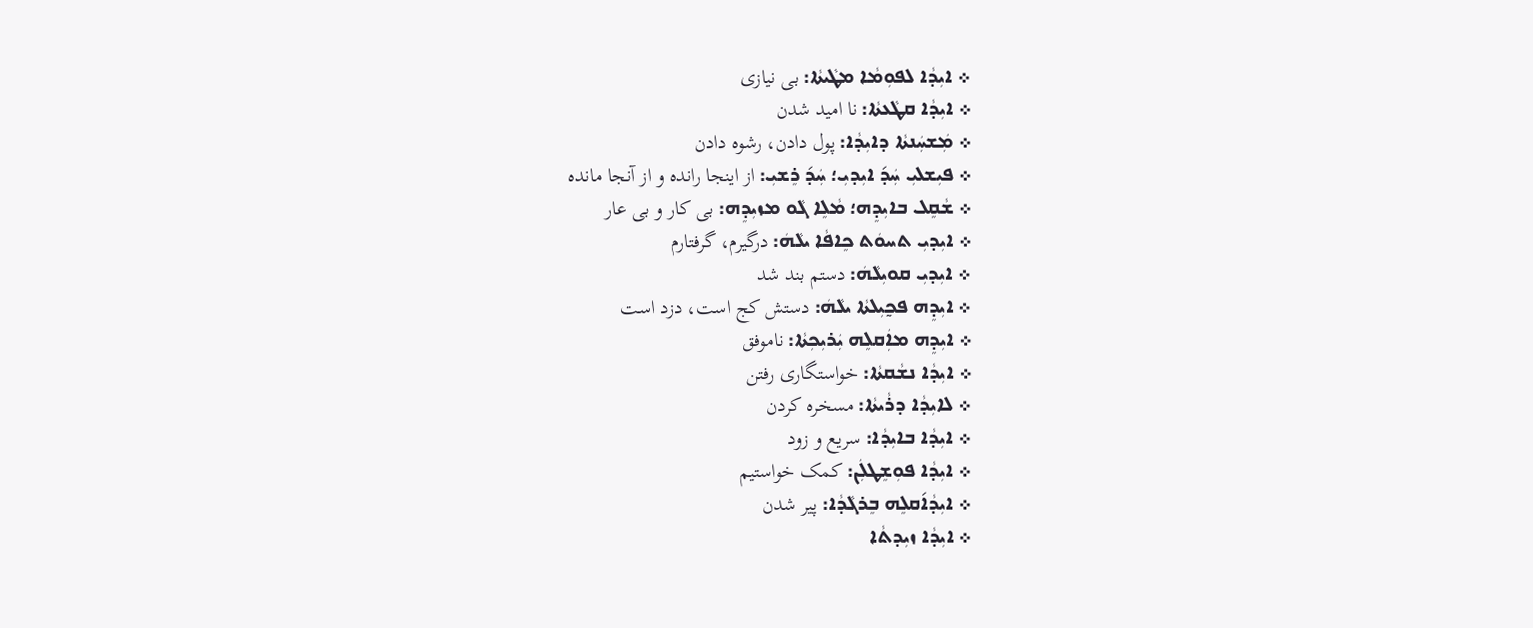܀ ܐܝܼܕܵܐ ܠܦܘܼܡܵܐ ܡܛܵܝܬܵܐ: بی نیازی
܀ ܐܝܼܕܵܐ ܩܛܵܥܬܵܐ: نا امید شدن
܀ ܡܲܫܚܲܢܬܵܐ ܕܐܝܼܕܵܐ: پول دادن، رشوه دادن
܀ ܦܝܼܫܠܝܼ ܚܲܕ݇ ܐܝܼܕܝܼ؛ ܚܲܕ݇ ܪܸܫܝܼ: از اینجا رانده و از آنجا مانده
܀ ܫܵܩܸܠ ܒܐܝܼܕܸܗ؛ ܡܵܠܸܐ ܓܵܘ ܡܙܝܼܕܸܗ: بی کار و بی عار
܀ ܐܝܼܕܝܼ ܬܚܘܿܬ ܟܸܐܦܵܐ ܝܠܵܗܿ: درگیرم، گرفتارم
܀ ܐܝܼܕܝܼ ܩܘܝܼܠܵܗܿ: دستم بند شد
܀ ܐܝܼܕܸܗ ܦܟ̰ܝܼܠܬܵܐ ܝܠܵܗܿ: دستش کج است، دزد است
܀ ܐܝܼܕܸܗ ܡܐܲܩܠܸܗ ܝܲܪܝܼܟܼܬܵܐ: ناموفق
܀ ܐܝܼܕܵܐ ܢܫܵܩܬܵܐ: خواستگاری رفتن
܀ ܠܐܝܼܕܵܐ ܕܪܵܝܬܵܐ: مسخره کردن
܀ ܐܝܼܕܵܐ ܒܐܝܼܕܵܐ: سریع و زود
܀ ܐܝܼܕܵܐ ܦܘܼܫܸܛܠܲܢ: کمک خواستیم
܀ ܐܝܼܕܵܐ݇ܩܠܸܗ ܒܸܪܓܵܕܵܐ: پیر شدن
܀ ܐܝܼܕܵܐ ܙܝܼܕܬܵܐ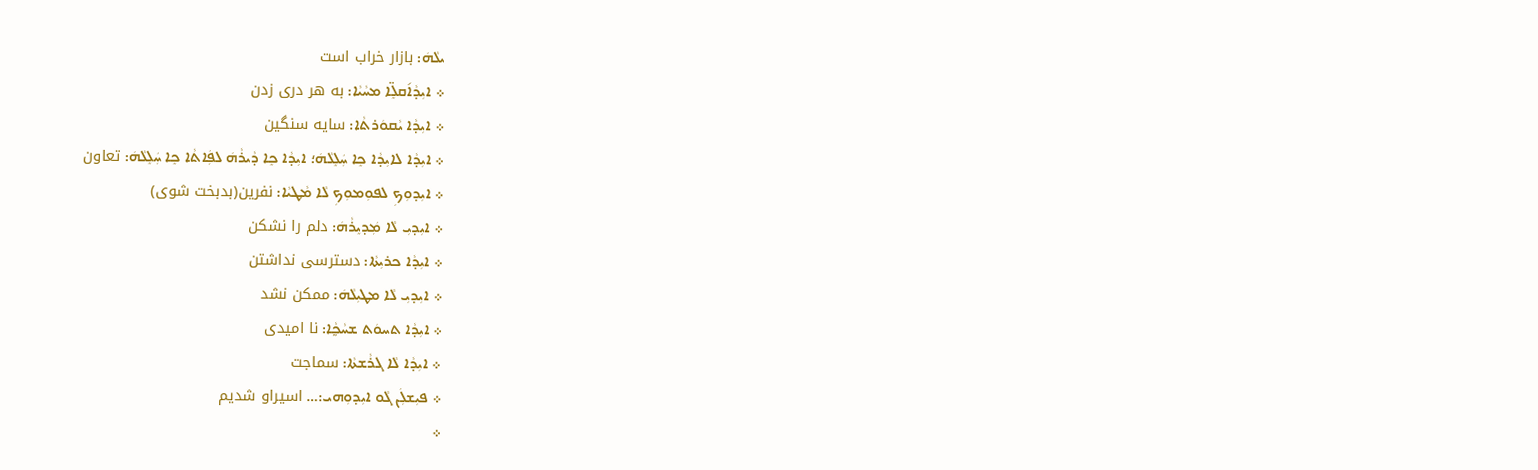ܝܠܵܗܿ: بازار خراب است
܀ ܐܝܼܕܵܐ݇ܩܠܸ̈ܐ ܡܚܵܝܵܐ: به هر دری زدن
܀ ܐܝܼܕܵܐ ܝܵܩܘܿܪܬܵܐ: سایه سنگین
܀ ܐܝܼܕܵܐ ܠܐܝܼܕܵܐ ܟܸܐ ܚܲܠܸܠܵܗܿ؛ ܐܝܼܕܵܐ ܟܸܐ ܕܵܝܪܵܗܿ ܠܦܲܐܬܵܐ ܟܸܐ ܚܲܠܸܠܵܗܿ: تعاون
܀ ܐܝܼܕܘܼܟܼ ܠܦܘܼܡܘܼܟܼ ܠܵܐ ܡܵܛܝܵܐ: نفرین(بدبخت شوی)
܀ ܐܝܼܕܝܼ ܠܵܐ ܡܲܕܝܸܪܵܗܿ: دلم را نشکن
܀ ܐܝܼܕܵܐ ܟܪܝܼܬܵܐ: دسترسی نداشتن
܀ ܐܝܼܕܝܼ ܠܵܐ ܡܛܝܼܠܵܗܿ: ممکن نشد
܀ ܐܝܼܕܵܐ ܬܚܘܿܬ ܫܚܵܟ̰ܵܐ: نا امیدی
܀ ܐܝܼܕܵܐ ܠܵܐ ܓܪܵܫܬܵܐ: سماجت
܀ ܦܝܼܫܠܲܢ ܓܵܘ ܐܝܼܕܘܼܗܝ:… اسیراو شدیم
܀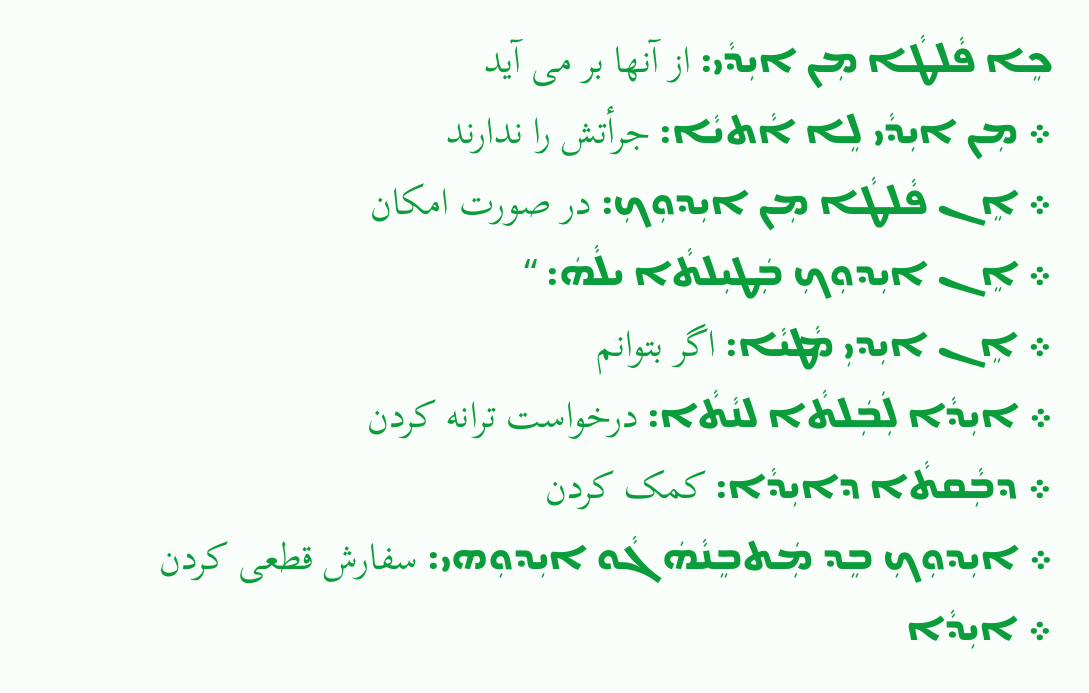ܟܸܐ ܦܵܠܛܵܐ ܡܼܢ ܐܝܼܕܵܝ: از آنها بر می آید
܀ ܡܼܢ ܐܝܼܕܵܝ ܠܸܐ ܐܵܬܝܵܐ: جرأتش را ندارند
܀ ܐܸܢ ܦܵܠܛܵܐ ܡܼܢ ܐܝܼܕܘܼܟܼ: در صورت امکان
܀ ܐܸܢ ܐܝܼܕܘܼܟܼ ܒܲܛܝܼܠܬܵܐ ܝܠܵܗܿ: “
܀ ܐܸܢ ܐܝܼܕܝܼ ܡܵܛܝܵܐ: اگر بتوانم
܀ ܐܝܼܕܵܐ ܠܲܒܲܠܬܵܐ ܠܢܵܬܵܐ: درخواست ترانه کردن
܀ ܕܒܼܵܩܬܵܐ ܕܐܝܼܕܵܐ: کمک کردن
܀ ܐܝܼܕܘܼܟܼ ܒܸܕ ܡܲܬܒܸܢܵܗܿ ܓܵܘ ܐܝܼܕܘܼܗܝ: سفارش قطعی کردن
܀ ܐܝܼܕܵܐ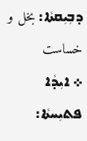ܕܒܼܝܼܩܬܵܐ: بخل و خساست
܀ ܐܝܼܕܵܐ ܦܬܝܼܚܬܵܐ: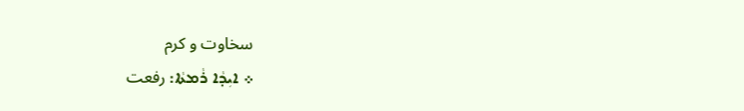سخاوت و کرم
܀ ܐܝܼܕܵܐ ܪܵܡܬܵܐ: رفعت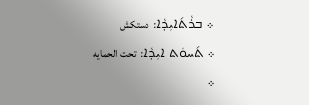܀ ܒܪܵܬ݇ܐܝܼܕܵܐ: دستکش
܀ ܬ݇ܚܘܿܬ ܐܝܼܕܵܐ: تحت الحمایه
܀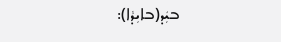ܒܝܲܕ(ܒܐܝܼܕܵܐ):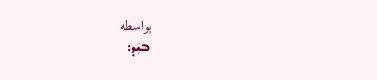بواسطه
ܒܝܲܕ: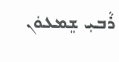ܪܵܒܝܼ ܫܸܡܥܘܿܢ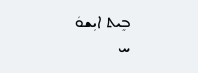ܒܸܝܬ ܐܝܼܫܘܿ
ܚ